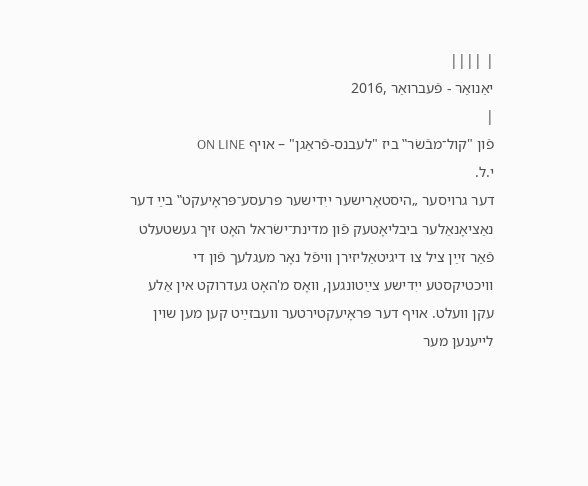| ||||
יאַנואַר - פֿעברואַר ,2016
|
פֿון "קול־מבֿשׂר‟ ביז "לעבנס-פֿראַגן" – אויף ON LINE
י.ל.
דער גרויסער „היסטאָרישער ייִדישער פּרעסע־פּראָיעקט‟ בײַ דער נאַציאָנאַלער ביבליאָטעק פֿון מדינת־ישׂראל האָט זיך געשטעלט פֿאַר זײַן ציל צו דיגיטאַליזירן וויפֿל נאָר מעגלעך פֿון די וויכטיקסטע ייִדישע צײַטונגען, וואָס מ'האָט געדרוקט אין אַלע עקן וועלט. אויף דער פּראָיעקטירטער וועבזײַט קען מען שוין לייענען מער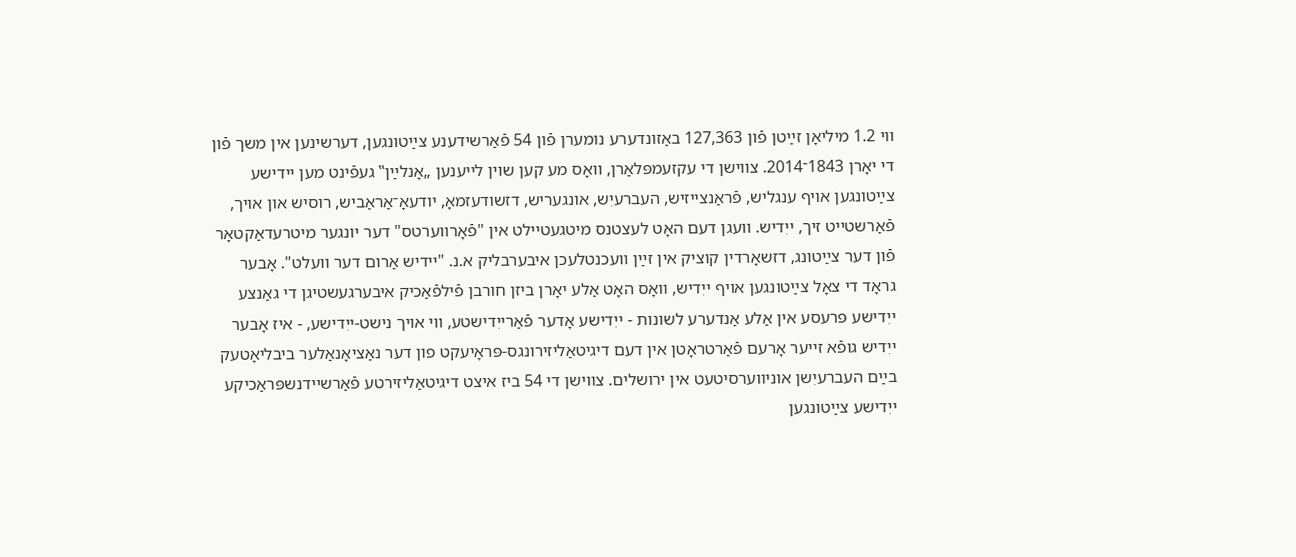ווי 1.2 מיליאָן זײַטן פֿון 127,363 באַזונדערע נומערן פֿון 54 פֿאַרשידענע צײַטונגען, דערשינען אין משך פֿון די יאָרן 1843־2014. צווישן די עקזעמפּלאַרן, וואָס מע קען שוין לייענען „אָנלײַן‟ געפֿינט מען יידישע צײַטונגען אויף ענגליש, פֿראַנצייזיש, העברעיִש, אונגעריש, דזשודעזמאָ, יודעאָ־אַראַביש, רוסיש און אויך, פֿאַרשטייט זיך, ייִדיש. וועגן דעם האָט לעצטנס מיטגעטיילט אין "פֿאָרװערטס" דער יונגער מיטרעדאַקטאָר פֿון דער צײַטונג, דזשאָרדין קוציק אין זײַן װעכנטלעכן איבערבליק א.נ. "יידיש אַרום דער וועלט". אָבער גראָד די צאָל צײַטונגען אויף ייִדיש, װאָס האָט אַלע יאָרן ביזן חורבן פֿילפֿאַכיק איבערגעשטיגן די גאַנצע ייִדישע פּרעסע אין אַלע אַנדערע לשונות - ייִדישע אָדער פֿאַרייִדישטע, װי אויך נישט-ייִדישע, - איז אָבער ייִדיש גופֿא זייער אָרעם פֿאַרטראָטן אין דעם דיגיטאַליזירונגס-פּראָיעקט פון דער נאַציאָנאַלער ביבליאָטעק בײַם העברעיִשן אוניװערסיטעט אין ירושלים. צװישן די 54 ביז איצט דיגיטאַליזירטע פֿאַרשיידנשפּראַכיקע ייִדישע צײַטונגען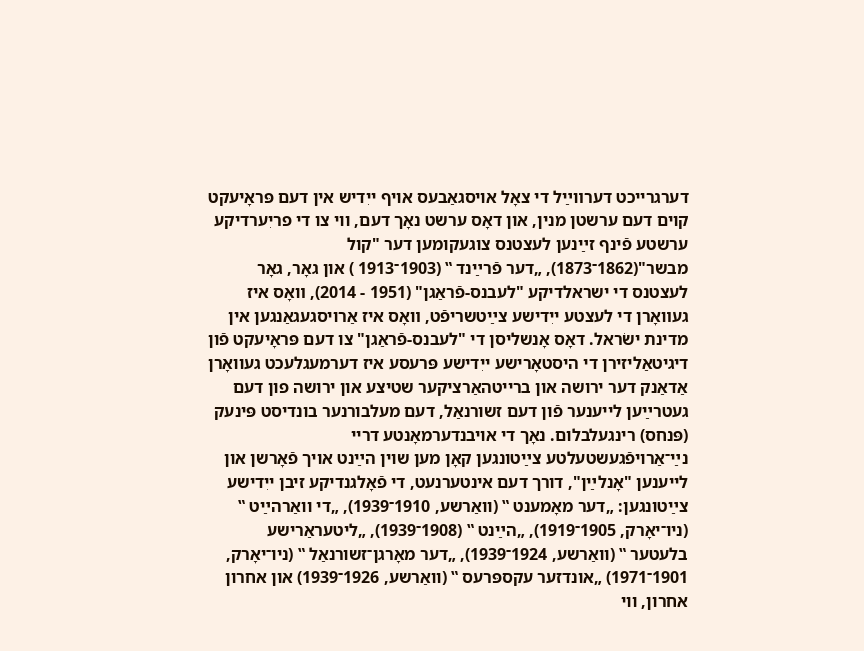דערגרייכט דערװײַל די צאָל אויסגאַבעס אויף ייִדיש אין דעם פּראָיעקט קוים דעם ערשטן מנין, און דאָס ערשט נאָך דעם, ווי צו די פריִערדיקע ערשטע פֿינף זײַנען לעצטנס צוגעקומען דער "קול מבשר"(1862־1873), „דער פֿרײַנד ‟ (1903־1913 ) און גאָר, גאָר לעצטנס די ישראלדיקע "לעבנס-פֿראַגן" (1951 - 2014), װאָס איז געװאָרן די לעצטע ייִדישע צײַטשריפֿט, װאָס איז אַרויסגעגאַנגען אין מדינת ישׂראל. דאָס אָנשליסן די "לעבנס-פֿראַגן" צו דעם פּראָיעקט פֿון דיגיטאַליזירן די היסטאָרישע ייִדישע פּרעסע איז דערמעגלעכט געוואָרן אַדאַנק דער ירושה און ברייטהאַרציקער שטיצע און ירושה פון דעם געטרײַען לייענער פֿון דעם זשורנאַל, דעם מעלבורנער בונדיסט פּינעק (פּנחס) רינגעלבלום. נאָך די אויבנדערמאָנטע דריי נײַ־אַרויפֿגעשטעלטע צײַטונגען קאָן מען שוין הײַנט אויך פֿאָרשן און לייענען "אָנלײַן", דורך דעם אינטערנעט, די פֿאָלגנדיקע זיבן ייִדישע צײַטונגען: „דער מאָמענט ‟ (וואַרשע, 1910־1939), „די וואַרהײַט ‟ (ניו־יאָרק, 1905־1919), „הײַנט ‟ (1908־1939), „ליטעראַרישע בלעטער ‟ (וואַרשע, 1924־1939), „דער מאָרגן־זשורנאַל ‟ (ניו־יאָרק, 1901־1971) „אונדזער עקספּרעס ‟ (וואַרשע, 1926־1939) און אחרון אחרון, ווי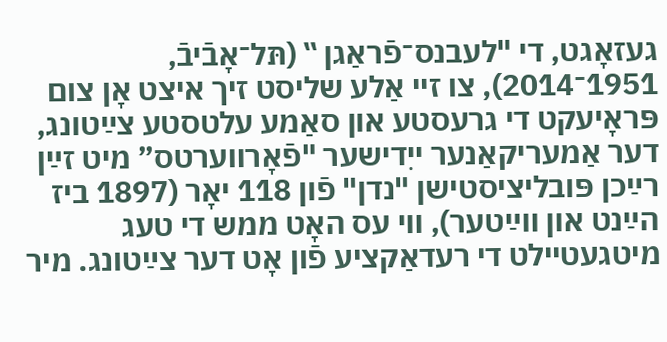געזאָגט, די "לעבנס־פֿראַגן ‟ (תּל־אָבֿיבֿ, 1951־2014), צו זיי אַלע שליסט זיך איצט אָן צום פּראָיעקט די גרעסטע און סאַמע עלטסטע צײַטונג, דער אַמעריקאַנער ייִדישער "פֿאָרװערטס” מיט זײַן רײַכן פּובליציסטישן "נדן" פֿון 118 יאָר (1897 ביז הײַנט און װײַטער), װי עס האָט ממש די טעג מיטגעטיילט די רעדאַקציע פֿון אָט דער צײַטונג. מיר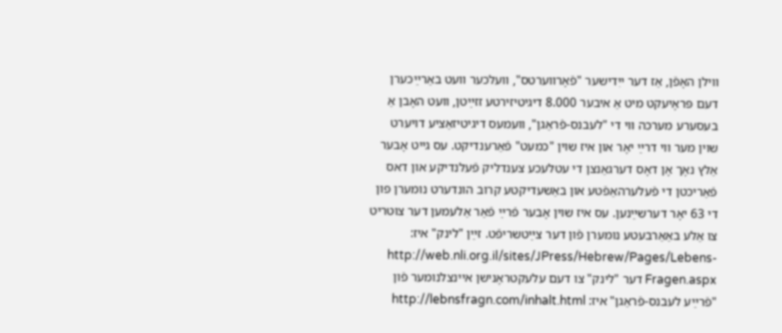װילן האָפֿן, אַז דער ייִדישער "פֿאָרװערטס", װעלכער װעט באַרײַכערן דעם פּראָיעקט מיט אַ איבער 8.000 דיגיטיזירטע זזײַטן, וועט האָבן אַ בעסערע מערכה װי די "לעבנס-פֿראַגן", וועמעס דיגיטיזאַציע דויערט שוין מער ווי דרײַ יאָר און איז שוין "כמעט" פֿאַרענדיקט. עס גייט אָבער אַלץ נאָך אָן דאָס דערגאַנצן די עטלעכע צענדליק פֿעלנדיקע און דאס פֿאַריכטן די פֿעלערהאַפֿטע און באַשעדיקטע קרוב הונדערט נומערן פון די 63 יאָר דערשײַנען. עס איז שוין אָבער פֿרײַ פֿאַר אַלעמען דער צוטריט צו אַלע באַאַרבעטע נומערן פֿון דער צײַטשריפֿט. זײַן "לינק" איז: http://web.nli.org.il/sites/JPress/Hebrew/Pages/Lebens-Fragen.aspx דער "לינק" צו דעם עלעקטראָנישן איינצלנומער פֿון "פֿרײַע לעבנס-פֿראַגן" איז: http://lebnsfragn.com/inhalt.html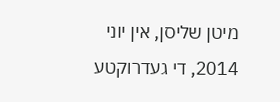מיטן שליסן, אין יוני 2014, די געדרוקטע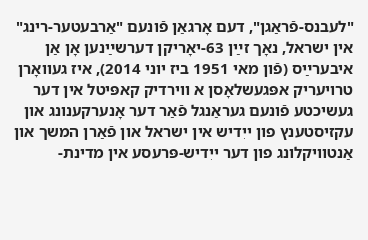"לעבנס-פֿראַגן", דעם אָרגאַן פֿונעם "אַרבעטער-רינג" אין ישראל, נאָך זײַן 63-יאָריקן דערשײַנען אָן אַן איבערײַס (פֿון מאי 1951 ביז יוני 2014), איז געוואָרן טרויעריק אפּגעשלאָסן א װירדיק קאפּיטל אין דער געשיכטע פֿונעם געראַנגל פֿאַר דער אָנערקענונג און עקזיסטענץ פון ייִדיש אין ישראל און פֿאַרן המשך און אַנטוויקלונג פון דער ייִדיש-פּרעסע אין מדינת-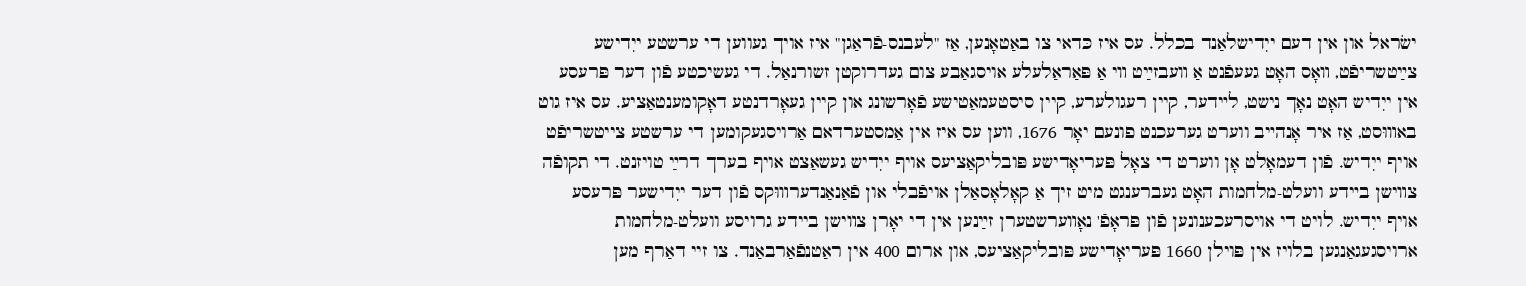ישׂראל און אין דעם ייִדישלאַנד בכלל. עס איז כּדאי צו באַטאָנען, אַז "לעבנס-פֿראַגן" איז אויך געווען די ערשטע ייִדישע צײַטשריפֿט, װאָס האָט געעפֿנט אַ װעבזײַט װי אַ פּאַראַלעלע אויסגאַבע צום געדרוקטן זשורנאַל. די געשיכטע פֿון דער פּרעסע אין ייִדיש האָט נאָך נישט, לײדער, קיין רעגולערע, קיין סיסטעמאַטישע פֿאָרשונג און קיין געאָרדנטע דאָקומענטאַציע. עס איז גוט באװוּסט, אַז איר אָנהײב ווערט גערעכנט פונעם יאָר 1676, ווען עס איז אין אַמסטערדאם אַרויסגעקומען די ערשטע צייטשריפֿט אויף ייִדיש. פֿון דעמאָלט אָן ווערט די צאָל פּעריאָדישע פּובליקאַציעס אויף ייִדיש געשאַצט אויף בערך דרײַ טויזנט. די תקופֿה צװישן בײדע וועלט-מלחמות האָט געברענגט מיט זיך אַ קאָלאָסאַלן אויפֿבלי און פֿאַנאַנדערװוּקס פֿון דער ייִדישער פּרעסע אויף ייִדיש. לויט די אויסרעכענונען פֿון פּראָפֿ' נאָװערשטערן זײַנען אין די יאָרן צװישן ביידע גרויסע וועלט-מלחמות ארויסגעגאַנגען בלויז אין פּוילן 1660 פּעריאָדישע פּובליקאַציעס, און ארום 400 אין ראַטנפֿאַרבאַנד. צו זיי דאַרף מען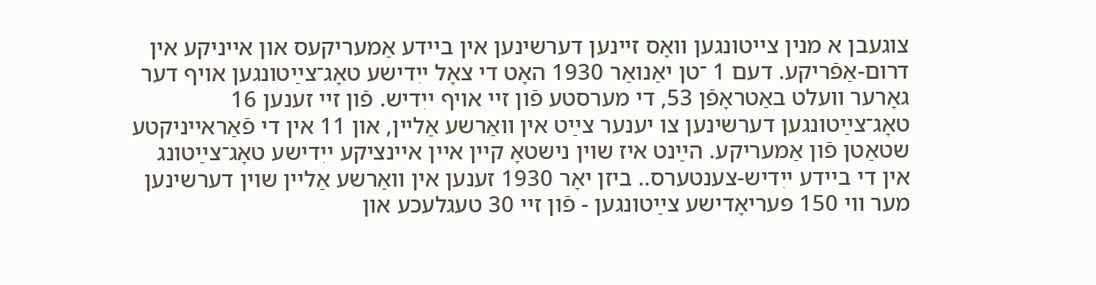צוגעבן א מנין צײטונגען װאָס זיינען דערשינען אין בײדע אַמעריקעס און אייניקע אין דרום-אַפֿריקע. דעם 1 ־טן יאַנואַר 1930 האָט די צאָל ייִדישע טאָג־צײַטונגען אויף דער גאָרער װעלט באַטראָפֿן 53, די מערסטע פֿון זיי אויף ייִדיש. פֿון זיי זענען 16 טאָג־צײַטונגען דערשינען צו יענער צײַט אין װאַרשע אַליין, און 11 אין די פֿאַראייניקטע שטאַטן פֿון אַמעריקע. הײַנט איז שוין נישטאָ קיין איין אײנציקע ייִדישע טאָג־צײַטונג אין די בײדע ייִדיש-צענטערס.. ביזן יאָר 1930 זענען אין װאַרשע אַליין שוין דערשינען מער װי 150 פּעריאָדישע צײַטונגען - פֿון זײ 30 טעגלעכע און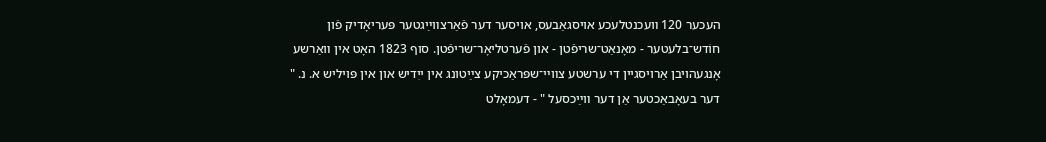העכער 120 װעכנטלעכע אויסגאַבעס, אויסער דער פֿאַרצװײַגטער פּעריאָדיק פֿון חוֹדש־בלעטער - מאָנאַט־שריפֿטן - און פֿערטליאָר־שריפֿטן. סוף 1823 האָט אין װאַרשע אָנגעהויבן אַרויסגיין די ערשטע צװײ־שפּראַכיקע צײַטונג אין ייִדיש און אין פּויליש א. נ. " דער בעאָבאַכטער אַן דער װײַכסעל " - דעמאָלט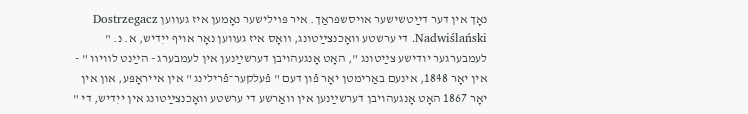נאָך אין דער דײַטשישער אויסשפּראַך. איר פּױלישער נאָמען איז געװען Dostrzegacz Nadwiślański. די ערשטע װאָכנצײַטונג, װאָס איז געװען נאָר אויף ייִדיש, א. נ. " לעמבערגער יודישע צײַטונג ", האָט אָנגעהויבן דערשײַנען אין לעמבערג - הײַנט לװיװ " - אין יאָר 1848, אינעם באַרימטן יאָר פֿון דעם " פֿעלקער־פֿרילינג " אין אייראָפּע, און אין יאָר 1867 האָט אָנגעהויבן דערשײַנען אין װאַרשע די ערשטע װאָכנצײַטונג אין ייִדיש, די "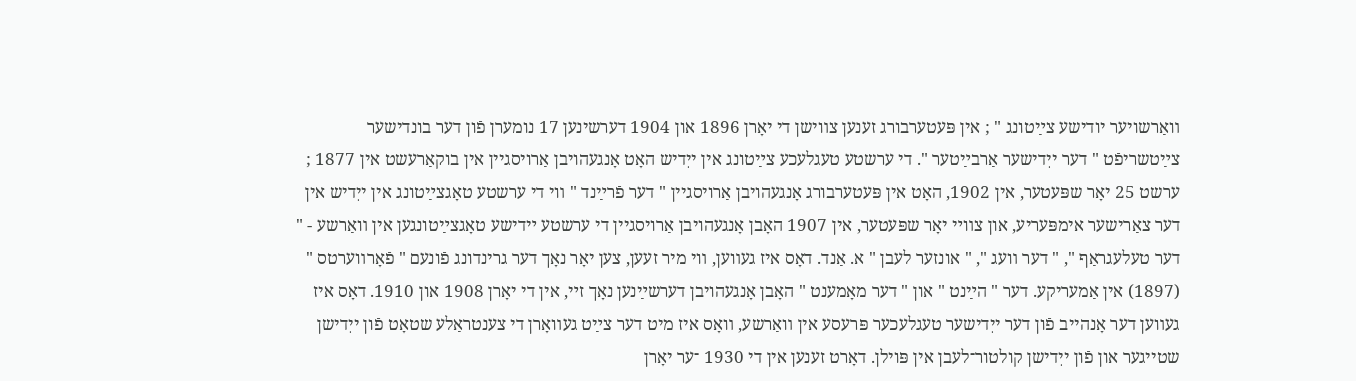װאַרשויער יודישע צײַטונג " ; אין פּעטערבורג זענען צװישן די יאָרן 1896 און 1904 דערשינען 17 נומערן פֿון דער בונדישער צײַטשריפֿט " דער ייִדישער אַרבײַטער ". די ערשטע טעגלעכע צײַטונג אין ייִדיש האָט אָנגעהויבן אַרויסגיין אין בוקאַרעשט אין 1877 ; ערשט 25 יאָר שפּעטער, אין 1902, האָט אין פּעטערבורג אָנגעהויבן אַרויסגיין " דער פֿרײַנד " װי די ערשטע טאָגצײַטונג אין ייִדיש אין דער צאַרישער אימפּעריע, און צװײ יאָר שפּעטער, אין 1907 האָבן אָנגעהויבן אַרויסגיין די ערשטע ײדישע טאָגצײַטונגען אין װאַרשע - " דער טעלעגראַף ", " דער װעג ", " אונזער לעבן " א. אַנד. דאָס איז געװען, װי מיר זעען, צען יאָר נאָך דער גרינדונג פֿונעם " פֿאָרװערטס " (1897) אין אַמעריקע. דער " הײַנט " און " דער מאָמענט " האָבן אָנגעהויבן דערשײַנען נאָך זײ, אין די יאָרן 1908 און 1910. דאָס איז געװען דער אָנהייב פֿון דער ייִדישער טעגלעכער פּרעסע אין װאַרשע, װאָס איז מיט דער צײַט געװאָרן די צענטראַלע שטאָט פֿון ייִדישן שטייגער און פֿון ייִדישן קולטור־לעבן אין פּוילן. דאָרט זענען אין די 1930 ־ער יאָרן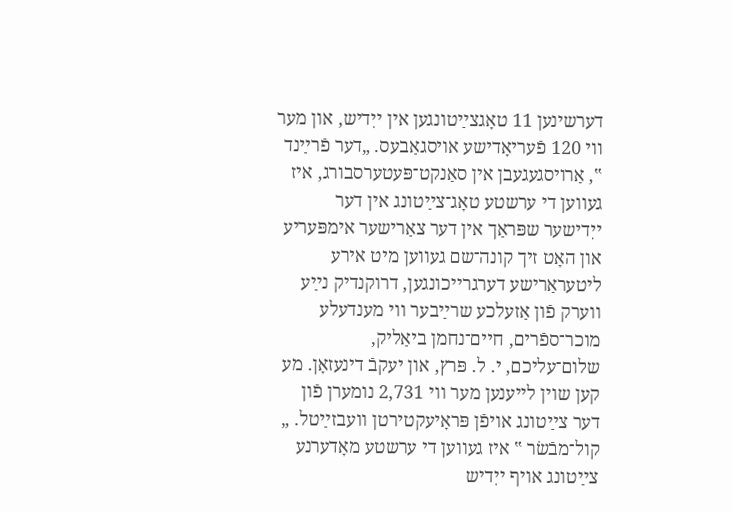דערשינען 11 טאָגצײַטונגען אין ייִדיש, און מער װי 120 פֿעריאָדישע אויסגאַבעס. „דער פֿרײַנד ‟, אַרויסגעגעבן אין סאַנקט־פּעטערסבורג, איז געווען די ערשטע טאָג־צײַטונג אין דער ייִדישער שפּראַך אין דער צאַרישער אימפּעריע און האָט זיך קונה־שם געווען מיט אירע ליטעראַרישע דערגרייכונגען, דרוקנדיק נײַע ווערק פֿון אַזעלכע שרײַבער ווי מענדעלע מוכר־ספֿרים, חיים־נחמן ביאַליק, שלום־עליכם, י. ל. פּרץ, און יעקבֿ דינעזאָן. מע קען שוין לייענען מער ווי 2,731 נומערן פֿון דער צײַטונג אויפֿן פּראָיעקטירטן וועבזײַטל. „ קול־מבֿשׂר ‟ איז געווען די ערשטע מאָדערנע צײַטונג אויף ייִדיש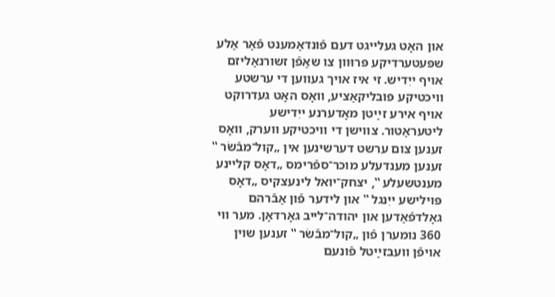און האָט געלייגט דעם פֿונדאַמענט פֿאַר אַלע שפּעטערדיקע פּרוּוון צו שאַפֿן זשורנאַליזם אויף ייִדיש. זי איז אויך געווען די ערשטע וויכטיקע פּובליקאַציע, וואָס האָט געדרוקט אויף אירע זײַטן מאָדערנע ייִדישע ליטעראַטור. צווישן די וויכטיקע ווערק, וואָס זענען צום ערשט דערשינען אין „קול־מבֿשׂר ‟ זענען מענדעלע מוכר־ספֿרימס „דאָס קליינע מענטשעלע ‟, יצחק־יואל לינעצקיס „דאָס פּוילישע ייִנגל ‟ און לידער פֿון אַבֿרהם גאָלדפֿאַדען און יהודה־לייב גאָרדאָן. מער ווי 360 נומערן פֿון „קול־מבֿשׂר ‟ זענען שוין אויפֿן וועבזײַטל פֿונעם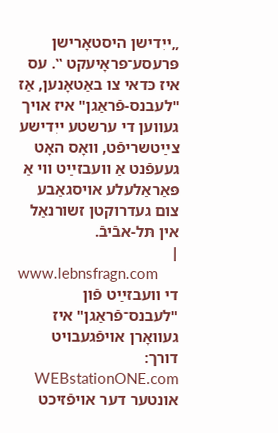„ייִדישן היסטאָרישן פּרעסע־פּראָיעקט ‟. עס איז כּדאי צו באַטאָנען, אַז "לעבנס-פֿראַגן" איז אויך געווען די ערשטע ייִדישע צײַטשריפֿט, װאָס האָט געעפֿנט אַ װעבזײַט װי אַ פּאַראַלעלע אויסגאַבע צום געדרוקטן זשורנאַל אין תּל-אבֿיבֿ.
|
www.lebnsfragn.com
די װעבזײַט פֿון "לעבנס־פֿראַגן" איז געװאָרן אויפֿגעבויט דורך: WEBstationONE.com
אונטער דער אויפֿזיכט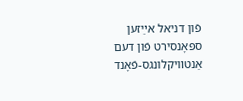פֿון דניאל אײַזען
ספּאָנסירט פֿון דעם אַנטװיקלונגס-פֿאָנד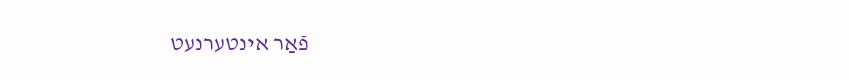פֿאַר אינטערנעט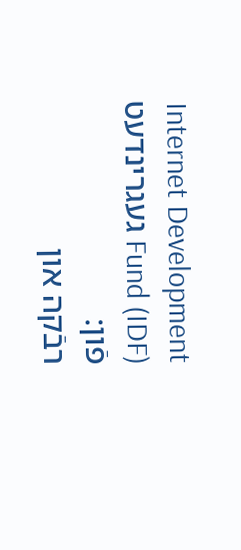Internet Development Fund (IDF) געגרינדעט פֿון:
רבֿקה און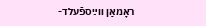ראָמאַן װײַספֿעלד-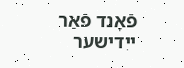פֿאָנד פֿאַר ייִדישער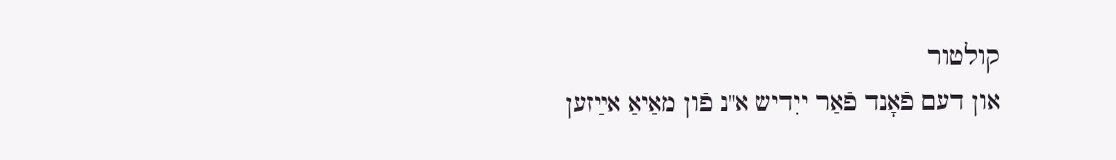קולטור
און דעם פֿאָנד פֿאַר ייִדיש א"נ פֿון מאַיאַ אײַזען